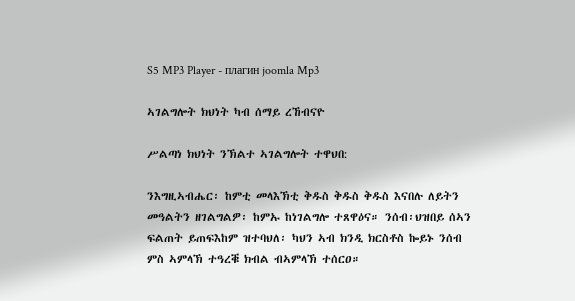S5 MP3 Player - плагин joomla Mp3

ኣገልግሎት ክህነት ካብ ሰማይ ረኸብናዮ

ሥልጣነ ክህነት ንኽልተ ኣገልግሎት ተዋህበ:

ንእግዚኣብሔር፡ ከምቲ መላእኽቲ ቅዱስ ቅዱስ ቅዱስ እናበሉ ለይትን መዓልትን ዘገልግልዎ፡ ከምኡ ከነገልግሎ ተጸዋዕና። ንሰብ፡ህዝበይ ሰኣን ፍልጠት ይጠፍእከም ዝተባህለ፡ ካህን ኣብ ክንዲ ክርስቶስ ኰይኑ ንሰብ ምስ ኣምላኽ ተዓረቑ ክብል ብኣምላኽ ተሰርዐ።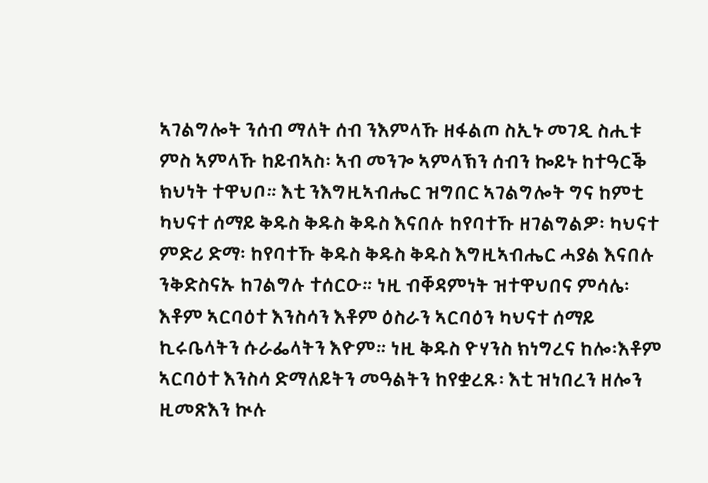ኣገልግሎት ንሰብ ማለት ሰብ ንእምላኹ ዘፋልጦ ስኢኑ መገዲ ስሒቱ ምስ ኣምላኹ ከይብኣስ፡ ኣብ መንጐ ኣምላኽን ሰብን ኰይኑ ከተዓርቕ ክህነት ተዋህቦ። እቲ ንእግዚኣብሔር ዝግበር ኣገልግሎት ግና ከምቲ ካህናተ ሰማይ ቅዱስ ቅዱስ ቅዱስ እናበሉ ከየባተኹ ዘገልግልዎ፡ ካህናተ ምድሪ ድማ፡ ከየባተኹ ቅዱስ ቅዱስ ቅዱስ እግዚኣብሔር ሓያል እናበሉ ንቅድስናኡ ከገልግሉ ተሰርዑ። ነዚ ብቐዳምነት ዝተዋህበና ምሳሌ፡ እቶም ኣርባዕተ እንስሳን እቶም ዕስራን ኣርባዕን ካህናተ ሰማይ ኪሩቤላትን ሱራፌላትን እዮም። ነዚ ቅዱስ ዮሃንስ ክነግረና ከሎ፡እቶም ኣርባዕተ እንስሳ ድማለይትን መዓልትን ከየቋረጹ፡ እቲ ዝነበረን ዘሎን ዚመጽእን ኲሉ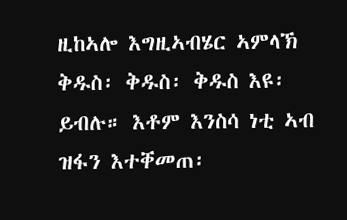ዚከኣሎ እግዚኣብሄር ኣምላኽ ቅዱስ፡ ቅዱስ፡ ቅዱስ እዩ፡ ይብሉ። እቶም እንስሳ ነቲ ኣብ ዝፋን እተቐመጠ፡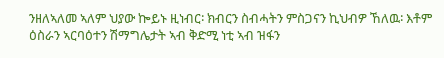ንዘለኣለመ ኣለም ህያው ኰይኑ ዚነብር፡ ክብርን ስብሓትን ምስጋናን ኪህብዎ ኸለዉ፡ እቶም ዕስራን ኣርባዕተን ሽማግሌታት ኣብ ቅድሚ ነቲ ኣብ ዝፋን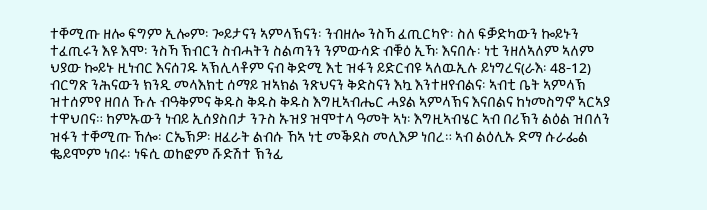ተቐሚጡ ዘሎ ፍግም ኢሎም፡ ጐይታናን ኣምላኽናን፡ ንብዘሎ ንስኻ ፈጢርካዮ፡ ስለ ፍቓድካውን ኰይኑን ተፈጢሩን እዩ እሞ፡ ንስኻ ኽብርን ስብሓትን ስልጣንን ንምውሳድ ብቑዕ ኢኻ፡ እናበሉ፡ ነቲ ንዘለኣለም ኣለም ህያው ኰይኑ ዚነብር እናሰገዱ ኣኽሊላቶም ናብ ቅድሚ እቲ ዝፋን ይድርብዩ ኣለዉኢሉ ይነግረና(ራእ፡ 48-12) ብርግጽ ንሕናውን ክንዲ መላእክቲ ሰማይ ዝኣክል ንጽህናን ቅድስናን እኳ እንተዘየብልና፡ ኣብቲ ቤት ኣምላኽ ዝተሰምየ ዘበለ ኹሉ ብዓቅምና ቅዱስ ቅዱስ ቅዱስ እግዚኣብሔር ሓያል ኣምላኽና እናበልና ከነመስግኖ ኣርኣያ ተዋህበና። ከምኡውን ነብይ ኢሰያስበታ ንጉስ ኡዝያ ዝሞተላ ዓመት ኣነ፡ እግዚኣብሄር ኣብ በሪኽን ልዕል ዝበለን ዝፋን ተቐሚጡ ኸሎ፡ ርኤኽዎ፡ ዘፈራት ልብሱ ኸኣ ነቲ መቕደስ መሊእዎ ነበረ። ኣብ ልዕሊኡ ድማ ሱራፌል ቈይሞም ነበሩ፡ ነፍሲ ወከፎም ሹድሽተ ኽንፊ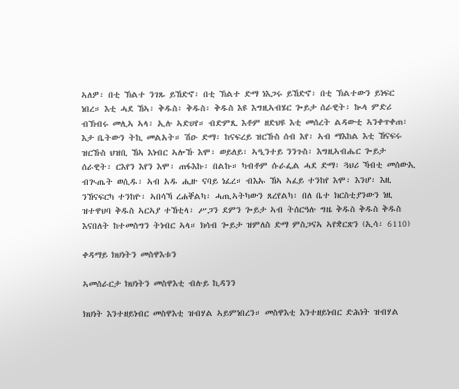ኣለዎ፡ በቲ ኽልተ ንገጹ ይኸድኖ፡ በቲ ኽልተ ድማ ነእጋሩ ይኸድኖ፡ በቲ ኽልተውን ይነፍር ነበረ። እቲ ሓደ ኸኣ፡ ቅዱስ፡ ቅዱስ፡ ቅዱስ እዩ እግዚኣብሄር ጐይታ ሰራዊት፡ ኲላ ምድሪ ብኽብሩ መሊኣ ኣላ፡ ኢሉ ኣድሀየ። ብድምጺ እቶም ዘድህዩ እቲ መሰረት ልዳውቲ ኣንቀጥቀጠ፡ እታ ቤትውን ትኪ መልአት። ሽዑ ድማ፡ ከናፍረይ ዝርኹስ ሰብ እየ፡ ኣብ ማእከል እቲ ኸናፍሩ ዝርኹስ ህዝቢ ኸኣ እነብር ኣሎኹ እሞ፡ ወይለይ፡ ኣዒንተይ ንንጉስ፡ እግዚኣብሔር ጐይታ ሰራዊት፡ ርእየን እየን እሞ፡ ጠፋእኩ፡ በልኩ። ካብቶም ሱራፌል ሓደ ድማ፡ ጓህሪ ኻብቲ መሰውኢ ብጒጤት ወሲዱ፡ ኣብ አዱ ሒዙ ናባይ ነፈረ። ብእኡ ኸኣ ኣፈይ ተንከየ እሞ፡ እንሆ፡ እዚ ንኸናፍርካ ተንከዮ፡ ኣበሳኻ ረሐቐልካ፡ ሓጢኣትካውን ጸረየልካ፡ በለ ቤተ ክርስቲያንውን ነዚ ዝተዋህባ ቅዱስ ኣርኣያ ተኸቲላ፡ ሥጋን ደምን ጐይታ ኣብ ትሰርዓሉ ግዜ ቅዱስ ቅዱስ ቅዱስ እናበለት ከተመስግን ትነብር ኣላ። ክሳብ ጐይታ ዝምለስ ድማ ምስጋናኣ ኣየቋርጽን (ኢሳ፡ 6110)

ቀዳማይ ክህነትን መስዋእቱን

ኣመሰራርታ ክህነትን መስዋእቲ ብሉይ ኪዳንን

ክህነት እንተዘይነብር መስዋእቲ ዝብሃል ኣይምነበረን። መስዋእቲ እንተዘይነብር ድሕነት ዝብሃል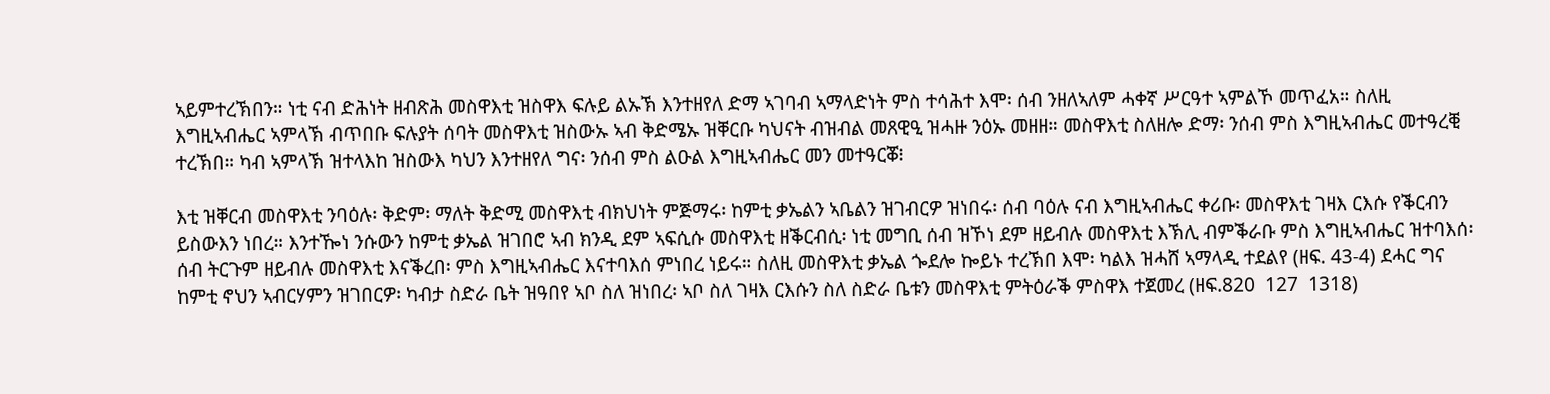ኣይምተረኽበን። ነቲ ናብ ድሕነት ዘብጽሕ መስዋእቲ ዝስዋእ ፍሉይ ልኡኽ እንተዘየለ ድማ ኣገባብ ኣማላድነት ምስ ተሳሕተ እሞ፡ ሰብ ንዘለኣለም ሓቀኛ ሥርዓተ ኣምልኾ መጥፈአ። ስለዚ እግዚኣብሔር ኣምላኽ ብጥበቡ ፍሉያት ሰባት መስዋእቲ ዝስውኡ ኣብ ቅድሜኡ ዝቐርቡ ካህናት ብዝብል መጸዊዒ ዝሓዙ ንዕኡ መዘዘ። መስዋእቲ ስለዘሎ ድማ፡ ንሰብ ምስ እግዚኣብሔር መተዓረቒ ተረኽበ። ካብ ኣምላኽ ዝተላእከ ዝስውእ ካህን እንተዘየለ ግና፡ ንሰብ ምስ ልዑል እግዚኣብሔር መን መተዓርቖ፧

እቲ ዝቐርብ መስዋእቲ ንባዕሉ፡ ቅድም፡ ማለት ቅድሚ መስዋእቲ ብክህነት ምጅማሩ፡ ከምቲ ቃኤልን ኣቤልን ዝገብርዎ ዝነበሩ፡ ሰብ ባዕሉ ናብ እግዚኣብሔር ቀሪቡ፡ መስዋእቲ ገዛእ ርእሱ የቕርብን ይስውእን ነበረ። እንተዀነ ንሱውን ከምቲ ቃኤል ዝገበሮ ኣብ ክንዲ ደም ኣፍሲሱ መስዋእቲ ዘቕርብሲ፡ ነቲ መግቢ ሰብ ዝኾነ ደም ዘይብሉ መስዋእቲ እኽሊ ብምቕራቡ ምስ እግዚኣብሔር ዝተባእሰ፡ ሰብ ትርጉም ዘይብሉ መስዋእቲ እናቕረበ፡ ምስ እግዚኣብሔር እናተባእሰ ምነበረ ነይሩ። ስለዚ መስዋእቲ ቃኤል ጐደሎ ኰይኑ ተረኽበ እሞ፡ ካልእ ዝሓሸ ኣማላዲ ተደልየ (ዘፍ. 43-4) ደሓር ግና ከምቲ ኖህን ኣብርሃምን ዝገበርዎ፡ ካብታ ስድራ ቤት ዝዓበየ ኣቦ ስለ ዝነበረ፡ ኣቦ ስለ ገዛእ ርእሱን ስለ ስድራ ቤቱን መስዋእቲ ምትዕራቕ ምስዋእ ተጀመረ (ዘፍ.820  127  1318)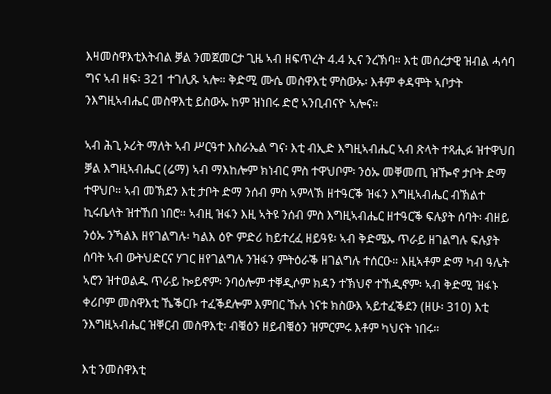እዛመስዋእቲእትብል ቓል ንመጀመርታ ጊዜ ኣብ ዘፍጥረት 4.4 ኢና ንረኽባ። እቲ መሰረታዊ ዝብል ሓሳባ ግና ኣብ ዘፍ፡ 321 ተገሊጹ ኣሎ። ቅድሚ ሙሴ መስዋእቲ ምስውኡ፡ እቶም ቀዳሞት ኣቦታት ንእግዚኣብሔር መስዋእቲ ይስውኡ ከም ዝነበሩ ድሮ ኣንቢብናዮ ኣሎና።

ኣብ ሕጊ ኦሪት ማለት ኣብ ሥርዓተ እስራኤል ግና፡ እቲ ብኢድ እግዚኣብሔር ኣብ ጽላት ተጻሒፉ ዝተዋህበ ቓል እግዚኣብሔር (ሬማ) ኣብ ማእከሎም ክነብር ምስ ተዋህቦም፡ ንዕኡ መቐመጢ ዝዀኖ ታቦት ድማ ተዋህቦ። ኣብ መኽደን እቲ ታቦት ድማ ንሰብ ምስ ኣምላኽ ዘተዓርቕ ዝፋን እግዚኣብሔር ብኽልተ ኪሩቤላት ዝተኸበ ነበሮ። ኣብዚ ዝፋን እዚ ኣትዩ ንሰብ ምስ እግዚኣብሔር ዘተዓርቕ ፍሉያት ሰባት፡ ብዘይ ንዕኡ ንኻልእ ዘየገልግሉ፡ ካልእ ዕዮ ምድሪ ከይተረፈ ዘይዓዩ፡ ኣብ ቅድሜኡ ጥራይ ዘገልግሉ ፍሉያት ሰባት ኣብ ውትህድርና ሃገር ዘየገልግሉ ንዝፋን ምትዕራቕ ዘገልግሉ ተሰርዑ። እዚኣቶም ድማ ካብ ዓሌት ኣሮን ዝተወልዱ ጥራይ ኰይኖም፡ ንባዕሎም ተቐዲሶም ክዳን ተኽህኖ ተኸዲኖም፡ ኣብ ቅድሚ ዝፋኑ ቀሪቦም መስዋእቲ ኼቕርቡ ተፈቕደሎም እምበር ኹሉ ነናቱ ክስውእ ኣይተፈቕደን (ዘሁ፡ 310) እቲ ንእግዚኣብሔር ዝቐርብ መስዋእቲ፡ ብቑዕን ዘይብቑዕን ዝምርምሩ እቶም ካህናት ነበሩ።

እቲ ንመስዋእቲ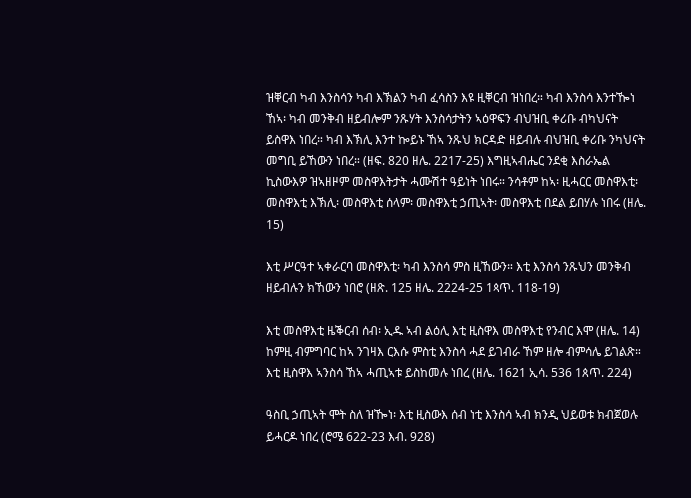ዝቐርብ ካብ እንስሳን ካብ እኽልን ካብ ፈሳስን እዩ ዚቐርብ ዝነበረ። ካብ እንስሳ እንተዀነ ኸኣ፡ ካብ መንቅብ ዘይብሎም ንጹሃት እንስሳታትን ኣዕዋፍን ብህዝቢ ቀሪቡ ብካህናት ይስዋእ ነበረ። ካብ እኽሊ እንተ ኰይኑ ኸኣ ንጹህ ክርዳድ ዘይብሉ ብህዝቢ ቀሪቡ ንካህናት መግቢ ይኸውን ነበረ። (ዘፍ. 820 ዘሌ. 2217-25) እግዚኣብሔር ንደቂ እስራኤል ኪስውእዎ ዝኣዘዞም መስዋእትታት ሓሙሽተ ዓይነት ነበሩ። ንሳቶም ከኣ፡ ዚሓርር መስዋእቲ፡  መስዋእቲ እኽሊ፡ መስዋእቲ ሰላም፡ መስዋእቲ ኃጢኣት፡ መስዋእቲ በደል ይበሃሉ ነበሩ (ዘሌ. 15)

እቲ ሥርዓተ ኣቀራርባ መስዋእቲ፡ ካብ እንስሳ ምስ ዚኸውን። እቲ እንስሳ ንጹህን መንቅብ ዘይብሉን ክኸውን ነበሮ (ዘጽ. 125 ዘሌ. 2224-25 1ጳጥ. 118-19)

እቲ መስዋእቲ ዜቕርብ ሰብ፡ ኢዱ ኣብ ልዕሊ እቲ ዚስዋእ መስዋእቲ የንብር እሞ (ዘሌ. 14) ከምዚ ብምግባር ከኣ ንገዛእ ርእሱ ምስቲ እንስሳ ሓደ ይገብራ ኸም ዘሎ ብምሳሌ ይገልጽ። እቲ ዚስዋእ ኣንስሳ ኸኣ ሓጢኣቱ ይስከመሉ ነበረ (ዘሌ. 1621 ኢሳ. 536 1ጰጥ. 224)

ዓስቢ ኃጢኣት ሞት ስለ ዝዀነ፡ እቲ ዚስውእ ሰብ ነቲ እንስሳ ኣብ ክንዲ ህይወቱ ክብጀወሉ ይሓርዶ ነበረ (ሮሜ 622-23 እብ. 928)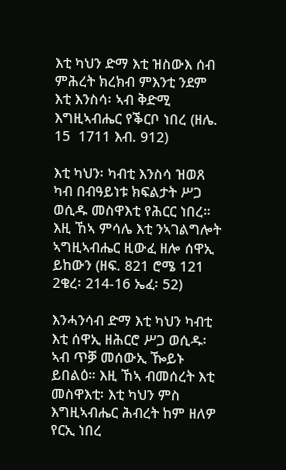እቲ ካህን ድማ እቲ ዝስውእ ሰብ ምሕረት ክረክብ ምእንቲ ንደም እቲ እንስሳ፡ ኣብ ቅድሚ እግዚኣብሔር የቕርቦ ነበረ (ዘሌ. 15  1711 እብ. 912)

እቲ ካህን፡ ካብቲ እንስሳ ዝወጸ ካብ በብዓይነቱ ክፍልታት ሥጋ ወሲዱ መስዋእቲ የሕርር ነበረ። እዚ ኸኣ ምሳሌ እቲ ንኣገልግሎት ኣግዚኣብሔር ዚውፈ ዘሎ ሰዋኢ ይከውን (ዘፍ. 821 ሮሜ 121 2ቄረ፡ 214-16 ኤፈ፡ 52)

እንሓንሳብ ድማ እቲ ካህን ካብቲ እቲ ሰዋኢ ዘሕርሮ ሥጋ ወሲዱ፡ ኣብ ጥቓ መሰውኢ ዀይኑ ይበልዕ። እዚ ኸኣ ብመሰረት እቲ መስዋእቲ፡ እቲ ካህን ምስ እግዚኣብሔር ሕብረት ከም ዘለዎ የርኢ ነበረ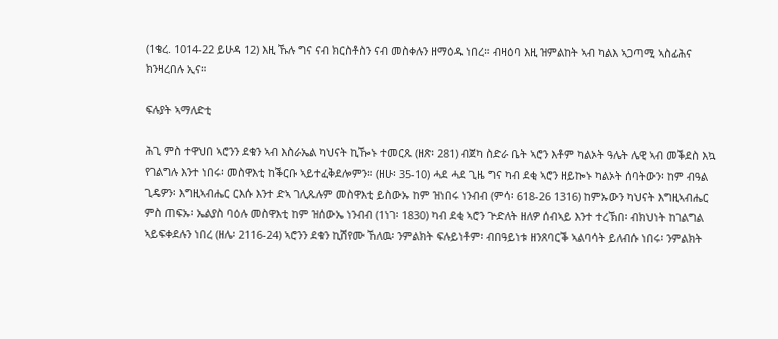(1ቄረ. 1014-22 ይሁዳ 12) እዚ ኹሉ ግና ናብ ክርስቶስን ናብ መስቀሉን ዘማዕዱ ነበረ። ብዛዕባ እዚ ዝምልከት ኣብ ካልእ ኣጋጣሚ ኣስፊሕና ክንዛረበሉ ኢና።

ፍሉያት ኣማለድቲ

ሕጊ ምስ ተዋህበ ኣሮንን ደቁን ኣብ እስራኤል ካህናት ኪዀኑ ተመርጹ (ዘጽ፡ 281) ብጀካ ስድራ ቤት ኣሮን እቶም ካልኦት ዓሌት ሌዊ ኣብ መቕደስ እኳ የገልግሉ እንተ ነበሩ፡ መስዋእቲ ከቕርቡ ኣይተፈቅደሎምን። (ዘሁ፡ 35-10) ሓደ ሓደ ጊዜ ግና ካብ ደቂ ኣሮን ዘይኰኑ ካልኦት ሰባትውን፡ ከም ብዓል ጊዴዎን፡ እግዚኣብሔር ርእሱ እንተ ድኣ ገሊጹሉም መስዋእቲ ይስውኡ ከም ዝነበሩ ነንብብ (ምሳ፡ 618-26 1316) ከምኡውን ካህናት እግዚኣብሔር ምስ ጠፍኡ፡ ኤልያስ ባዕሉ መስዋእቲ ከም ዝሰውኤ ነንብብ (1ነገ፡ 1830) ካብ ደቂ ኣሮን ጕድለት ዘለዎ ሰብኣይ እንተ ተረኽበ፡ ብክህነት ከገልግል ኣይፍቀደሉን ነበረ (ዘሌ፡ 2116-24) ኣሮንን ደቁን ኪሽየሙ ኸለዉ፡ ንምልክት ፍሉይነቶም፡ ብበዓይነቱ ዘንጸባርቕ ኣልባሳት ይለብሱ ነበሩ፡ ንምልክት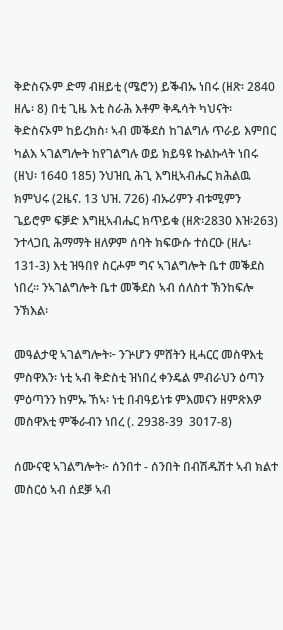ቅድስናኦም ድማ ብዘይቲ (ሜሮን) ይቕብኡ ነበሩ (ዘጽ፡ 2840 ዘሌ፡ 8) በቲ ጊዜ እቲ ስራሕ እቶም ቅዱሳት ካህናት፡ ቅድስናኦም ከይረክስ፡ ኣብ መቕደስ ከገልግሉ ጥራይ እምበር ካልእ ኣገልግሎት ከየገልግሉ ወይ ክይዓዩ ኩልኩላት ነበሩ (ዘህ፡ 1640 185) ንህዝቢ ሕጊ እግዚኣብሔር ክሕልዉ ክምህሩ (2ዜና. 13 ህዝ. 726) ብኡሪምን ብቱሚምን ጌይሮም ፍቓድ እግዚኣብሔር ክጥይቁ (ዘጽ፡2830 እዝ፡263) ንተላጋቢ ሕማማት ዘለዎም ሰባት ክፍውሱ ተሰርዑ (ዘሌ፡ 131-3) እቲ ዝዓበየ ስርሖም ግና ኣገልግሎት ቤተ መቕደስ ነበረ። ንኣገልግሎት ቤተ መቕደስ ኣብ ሰለስተ ኽንከፍሎ ንኽእል፡

መዓልታዊ ኣገልግሎት፦ ንጕሆን ምሸትን ዚሓርር መስዋእቲ ምስዋእን፡ ነቲ ኣብ ቅድስቲ ዝነበረ ቀንዴል ምብራህን ዕጣን ምዕጣንን ከምኡ ኸኣ፡ ነቲ በብዓይነቱ ምእመናን ዘምጽእዎ መስዋእቲ ምቕራብን ነበረ (. 2938-39  3017-8)

ሰሙናዊ ኣገልግሎት፦ ሰንበተ - ሰንበት በብሽዱሽተ ኣብ ክልተ መስርዕ ኣብ ሰደቓ ኣብ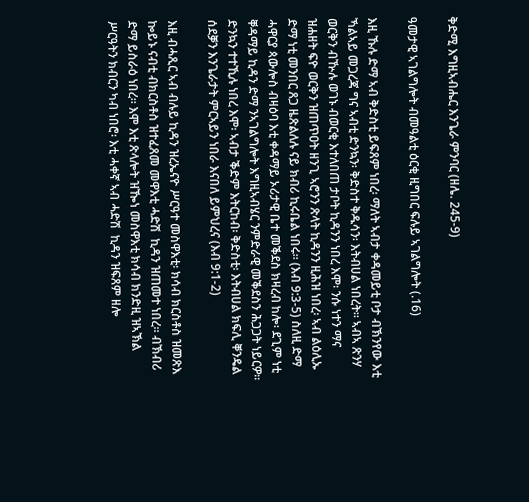ቅድሚ እግዚኣብሔር እንጌራ ምንባር (ዘሌ. 245-9)

ዓመታዊ ኣገልግሎት ብመዓልቲ ዕርቂ ዚግበር ፍሉይ ኣገልግሎት (.16)

እዚ ኹሉ ድማ ኣብ ቅድስቲ ይፍጸም ነበረ፡ ማለት ኣብታ ቀዳመይቲ ቦታ ብኽንየው እቲ ኻልኣይ መጋረጃ ግና ኣብቲ ድንኳን፡ ቅድስተ ቅዱሳን፡ እትብሀል ነበረት። ኣብኣ ጽንሃ ወርቅን ብዂሉ ወገኑ ብወርቂ እተለበጠ ታቦት ኪዳንን ነበረ እሞ፡ ንሱ ነተን ማና ዝሐዘት ፍዮ ወርቅን ዝጠጥዐት ዘንጊ ኣሮንን ጽላት ኪዳንን ዚሕዝ ነበረ፡ ኣብ ልዕሊኡ ድማ ነቲ መንበር ጸጋ ዜጽልለሉ ናይ ክብሪ ኪሩቤል ነበሩ። (እብ 9:3-5) ስለዚ ድማ ሓዋርያ ጳውሎስ ብዛዕባ እቲ ቀዳማይ ኦሪታዊ ቤተ መቕደስ ክዛረብ ከሎ፡ ደጊም ነቲ ቐዳማይ ኪዳን ድማ ንኣገልግሎት እግዚኣብሄር ንምድራዊ መቕደስን ሕጋጋት ነይርዎ። ድንኳን ተተኺሉ ነበረ እሞ፡ ኣብታ ቕድም እትርከብ፡ ቅድስቲ፡ እትብሀል ክፍሊ ቐንዴል ሰደቓን እንጌራታት ምርኣይን ነበራ እናበለ ይምህረና (እብ 9:1-2)

እዚ ብሓጺር ኣብ ብሉይ ኪዳን ዝረኤናዮ ሥርዓተ መስዋእቲ፡ ክሳብ ክርስቶስ ዝመጽእ ኰይኑ ናብቲ ብክርስቶስ ዝተፈጸመ መዋእቲ ሓድሽ  ኪዳን ዝጠመተ ነበረ። ብኽብሪ ድማ ይስራዕ ነበረ። እሞ እቲ ጽላሎት ዝዀነ መስዋእቲ ክሳብ ክንድዚ ዝኣኽል ሥርዓትን ክብርን ካብ ነበሮ፡ እቲ ሓቀኛ ኣብ ሓድሽ  ኪዳን ዝፍጸም ዘሎ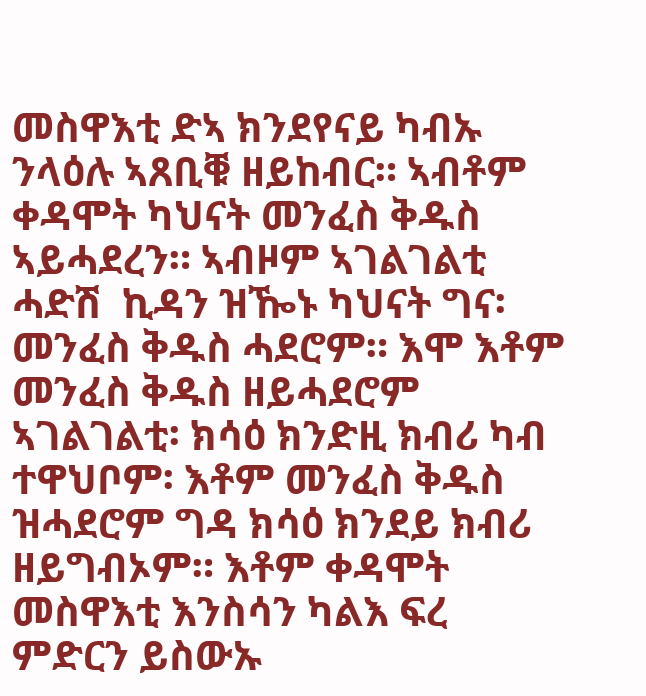መስዋእቲ ድኣ ክንደየናይ ካብኡ ንላዕሉ ኣጸቢቑ ዘይከብር። ኣብቶም ቀዳሞት ካህናት መንፈስ ቅዱስ ኣይሓደረን። ኣብዞም ኣገልገልቲ ሓድሽ  ኪዳን ዝዀኑ ካህናት ግና፡ መንፈስ ቅዱስ ሓደሮም። እሞ እቶም መንፈስ ቅዱስ ዘይሓደሮም ኣገልገልቲ፡ ክሳዕ ክንድዚ ክብሪ ካብ ተዋህቦም፡ እቶም መንፈስ ቅዱስ ዝሓደሮም ግዳ ክሳዕ ክንደይ ክብሪ ዘይግብኦም። እቶም ቀዳሞት መስዋእቲ እንስሳን ካልእ ፍረ ምድርን ይስውኡ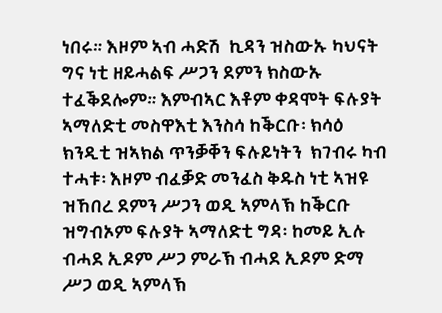ነበሩ። እዞም ኣብ ሓድሽ  ኪዳን ዝስውኡ ካህናት ግና ነቲ ዘይሓልፍ ሥጋን ደምን ክስውኡ ተፈቕደሎም። እምብኣር እቶም ቀዳሞት ፍሉያት ኣማለድቲ መስዋእቲ እንስሳ ከቕርቡ፡ ክሳዕ ክንዲቲ ዝኣክል ጥንቓቐን ፍሉይነትን  ክገብሩ ካብ ተሓቱ፡ እዞም ብፈቓድ መንፈስ ቅዱስ ነቲ ኣዝዩ ዝኸበረ ደምን ሥጋን ወዲ ኣምላኽ ከቕርቡ ዝግብኦም ፍሉያት ኣማለድቲ ግዳ፡ ከመይ ኢሉ ብሓደ ኢዶም ሥጋ ምራኽ ብሓደ ኢዶም ድማ ሥጋ ወዲ ኣምላኽ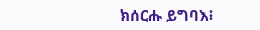ክሰርሑ ይግባእ፧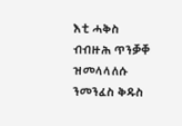እቲ ሓቅስ ብብዙሕ ጥንቓቐ ዝመላላለሱ ንመንፈስ ቅዱስ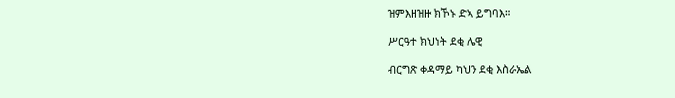ዝምእዘዝዙ ክኾኑ ድኣ ይግባእ።

ሥርዓተ ክህነት ደቂ ሌዊ

ብርግጽ ቀዳማይ ካህን ደቂ እስራኤል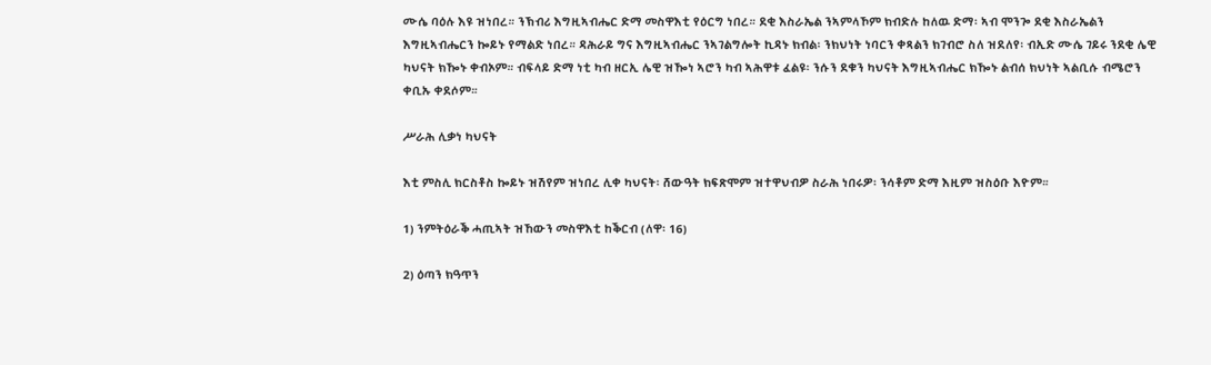ሙሴ ባዕሉ እዩ ዝነበረ። ንኽብሪ እግዚኣብሔር ድማ መስዋእቲ የዕርግ ነበረ። ደቂ እስራኤል ንኣምላኾም ክብድሉ ከለዉ ድማ፡ ኣብ ሞንጐ ደቂ እስራኤልን እግዚኣብሔርን ኰይኑ የማልድ ነበረ። ዳሕራይ ግና እግዚኣብሔር ንኣገልግሎት ኪዳኑ ክብል፡ ንክህነት ነባርን ቀጻልን ክገብሮ ስለ ዝደለየ፡ ብኢድ ሙሴ ገይሩ ንደቂ ሌዊ ካህናት ክዀኑ ቀብኦም። ብፍላይ ድማ ነቲ ካብ ዘርኢ ሌዊ ዝዀነ ኣሮን ካብ ኣሕዋቱ ፈልዩ፡ ንሱን ደቁን ካህናት እግዚኣብሔር ክዀኑ ልብሰ ክህነት ኣልቢሱ ብሜሮን ቀቢኡ ቀደሶም።

ሥራሕ ሊቃነ ካህናት

እቲ ምስሊ ክርስቶስ ኰይኑ ዝሽየም ዝነበረ ሊቀ ካህናት፡ ሸውዓት ክፍጽሞም ዝተዋህብዎ ስራሕ ነበሩዎ፡ ንሳቶም ድማ እዚም ዝስዕቡ እዮም።

1) ንምትዕራቕ ሓጢኣት ዝኸውን መስዋእቲ ከቕርብ (ለዋ፡ 16)

2) ዕጣን ክዓጥን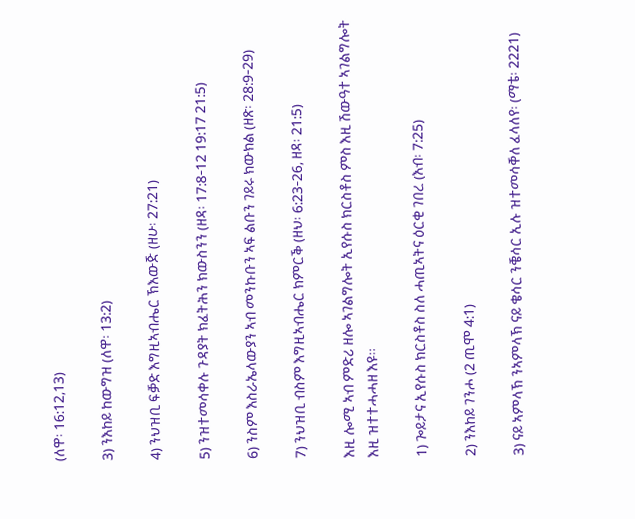(ለዋ፡ 16:12,13)

3) ንእከይ ከውግዝ (ለዋ፡ 13:2)

4) ንህዝቢ ፍቓድ እግዚኣብሔር ኽእውጅ (ዘሁ፡ 27:21)

5) ንዝተመሳቀሉ ጉዳያት ክፈትሕን ክውስንን (ዘዳ፡ 17:8-12 19:17 21:5)

6) ንስም እስራኤላውያን ኣብ መንኩቡን ኣፍ ልቡን ገይሩ ክውክል (ዘጽ፡ 28:9-29)

7) ንህዝቢ ብስም እግዚኣብሔር ክምርቕ (ዘህ፡ 6:23-26, ዘዳ፡ 21:5)

እዚ ሎሚ ኣብ ምድሪ ዘሎ ኣገልግሎት ኢየሱስ ክርስቶስ ምስ እዚ ሽውዓተ ኣገልግሎት እዚ ዝተተሓሓዘ እዩ።

1) ጐይታና ኢየሱስ ክርስቶስ ስለ ሓጢኣትና ዕርቂ ገበረ (እብ፡ 7:25)

2) ንእከይ ገንሖ (2 ጢሞ 4:1)

3) ናይ ኣምላኽ ንኣምላኽ ናይ ቄሳር ንቔሳር ኢሉ ዝተመሳቐለ ፈላለየ፡ (ማቴ፡ 2221)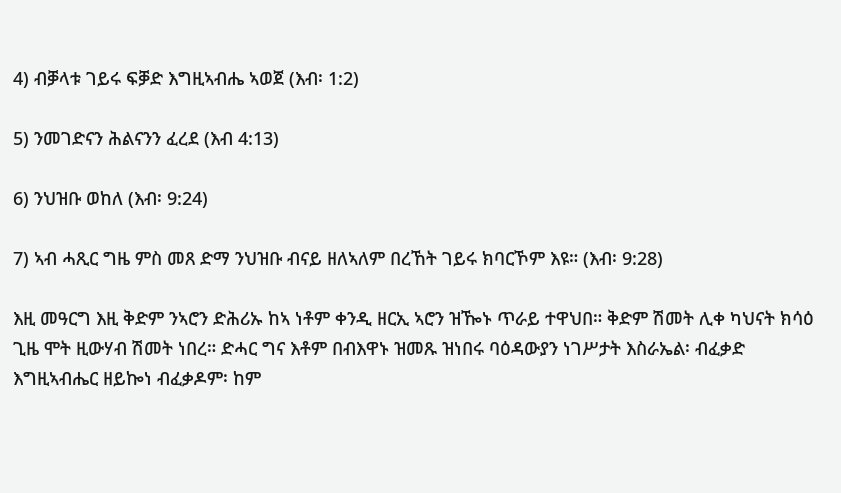4) ብቓላቱ ገይሩ ፍቓድ እግዚኣብሔ ኣወጀ (እብ፡ 1:2)

5) ንመገድናን ሕልናንን ፈረደ (እብ 4:13)

6) ንህዝቡ ወከለ (እብ፡ 9:24)

7) ኣብ ሓጺር ግዜ ምስ መጸ ድማ ንህዝቡ ብናይ ዘለኣለም በረኸት ገይሩ ክባርኾም እዩ። (እብ፡ 9:28)

እዚ መዓርግ እዚ ቅድም ንኣሮን ድሕሪኡ ከኣ ነቶም ቀንዲ ዘርኢ ኣሮን ዝዀኑ ጥራይ ተዋህበ። ቅድም ሽመት ሊቀ ካህናት ክሳዕ ጊዜ ሞት ዚውሃብ ሽመት ነበረ። ድሓር ግና እቶም በብእዋኑ ዝመጹ ዝነበሩ ባዕዳውያን ነገሥታት እስራኤል፡ ብፈቃድ እግዚኣብሔር ዘይኰነ ብፈቃዶም፡ ከም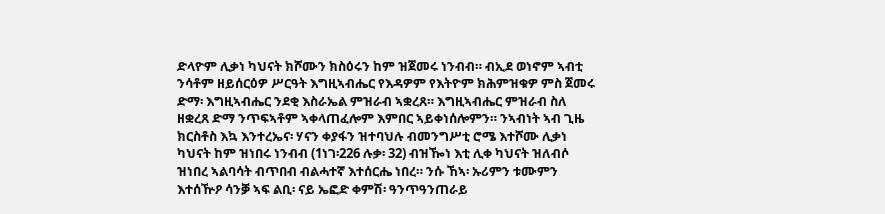ድላዮም ሊቃነ ካህናት ክሾሙን ክስዕሩን ከም ዝጀመሩ ነንብብ። ብኢደ ወነኖም ኣብቲ ንሳቶም ዘይሰርዕዎ ሥርዓት እግዚኣብሔር የእዳዎም የእትዮም ክሕምዝቁዎ ምስ ጀመሩ ድማ፡ እግዚኣብሔር ንደቂ እስራኤል ምዝራብ ኣቋረጸ። እግዚኣብሔር ምዝራብ ስለ ዘቋረጸ ድማ ንጥፍኣቶም ኣቀላጠፈሎም እምበር ኣይቀነሰሎምን። ንኣብነት ኣብ ጊዜ ክርስቶስ እኳ እንተረኤና፡ ሃናን ቀያፋን ዝተባህሉ ብመንግሥቲ ሮሜ እተሾሙ ሊቃነ ካህናት ከም ዝነበሩ ነንብብ (1ነገ፡226 ሉቃ፡ 32) ብዝዀነ እቲ ሊቀ ካህናት ዝለብሶ ዝነበረ ኣልባሳት ብጥበብ ብልሓተኛ እተሰርሔ ነበረ። ንሱ ኸኣ፡ ኡሪምን ቱሙምን እተሰዅዖ ሳንቓ ኣፍ ልቢ፡ ናይ ኤፎድ ቀምሽ፡ ዓንጥዓንጠራይ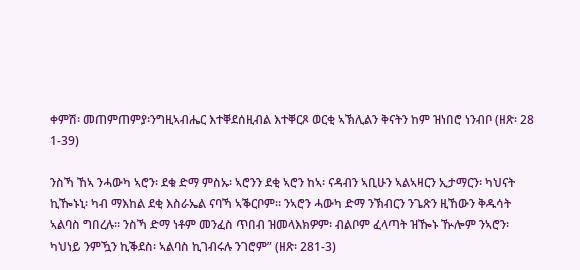ቀምሽ፡ መጠምጠምያ፡ንግዚኣብሔር እተቐደሰዚብል እተቐርጾ ወርቂ ኣኽሊልን ቅናትን ከም ዝነበሮ ነንብቦ (ዘጽ፡ 28 1-39)

ንስኻ ኸኣ ንሓውካ ኣሮን፡ ደቁ ድማ ምስኡ፡ ኣሮንን ደቂ ኣሮን ከኣ፡ ናዳብን ኣቢሁን ኣልኣዛርን ኢታማርን፡ ካህናት ኪዀኑኒ፡ ካብ ማእከል ደቂ እስራኤል ናባኻ ኣቕርቦም። ንኣሮን ሓውካ ድማ ንኽብርን ንጌጽን ዚኸውን ቅዱሳት ኣልባስ ግበረሉ። ንስኻ ድማ ነቶም መንፈስ ጥበብ ዝመላእክዎም፡ ብልቦም ፈላጣት ዝዀኑ ዂሎም ንኣሮን፡ ካህነይ ንምዃን ኪቕደስ፡ ኣልባስ ኪገብሩሉ ንገሮም” (ዘጽ፡ 281-3)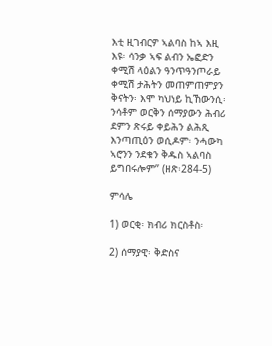እቲ ዚገብርዎ ኣልባስ ከኣ እዚ እዩ፡ ሳንቃ ኣፍ ልብን ኤፎድን ቀሚሽ ላዕልን ዓንጥዓንጦራይ ቀሚሽ ታሕትን መጠምጠምያን ቅናትን፡ እሞ ካህነይ ኪኸውንሲ፡ ንሳቶም ወርቅን ሰማያውን ሕብሪ ደምን ጽሩይ ቀይሕን ልሕጺ እንጣጢዕን ወሲዶም፡ ንሓውካ ኣሮንን ንደቁን ቅዱስ ኣልባስ ይግበሩሎም” (ዘጽ፡284-5)

ምሳሌ

1) ወርቂ፡ ክብሪ ክርስቶስ፡

2) ሰማያዊ፡ ቅድስና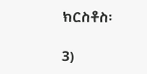ክርስቶስ፡

3)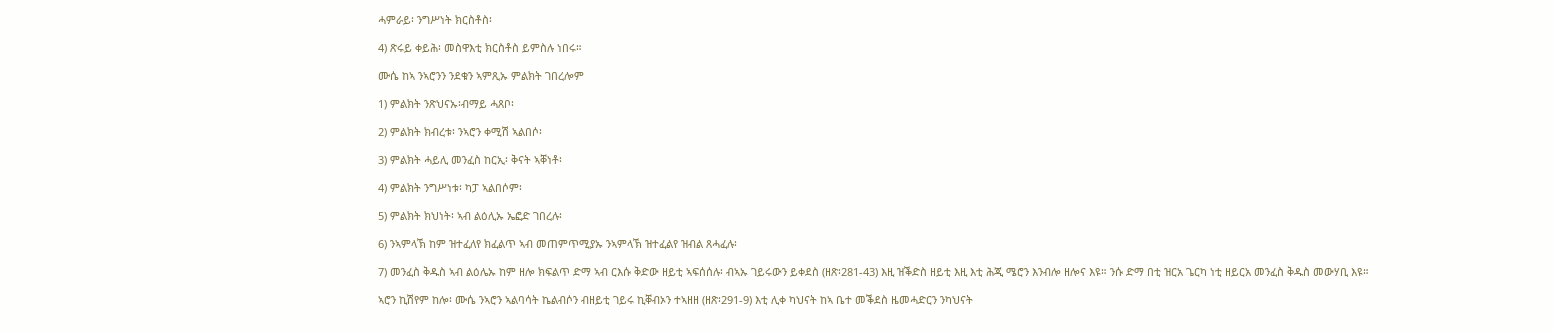ሓምራይ፡ ንግሥነት ክርስቶስ፡

4) ጽሩይ ቀይሕ፡ መስዋእቲ ክርስቶስ ይምስሉ ነበሩ።

ሙሴ ከኣ ንኣሮንን ንደቁን ኣምጺኡ ምልክት ገበረሎም

1) ምልክት ንጽህናኡ፡ብማይ ሓጸቦ፡

2) ምልክት ክብረቱ፡ ንኣሮን ቀሚሽ ኣልበሶ፡

3) ምልክት ሓይሊ መንፈስ ከርኢ፡ ቅናት ኣቐነቶ፡

4) ምልክት ንግሥነቱ፡ ካፓ ኣልበሶም፡

5) ምልክት ክህነት፡ ኣብ ልዕሊኡ ኤፎድ ገበረሉ፡

6) ንኣምላኽ ከም ዝተፈለየ ክፈልጥ ኣብ መጠምጥሚያኡ ንኣምላኽ ዝተፈልየ ዝብል ጸሓፈሉ፡

7) መንፈስ ቅዱስ ኣብ ልዕሌኡ ከም ዘሎ ክፍልጥ ድማ ኣብ ርእሱ ቅድው ዘይቲ ኣፍሰሰሉ፡ ብኣኡ ገይሩውን ይቀደስ (ዘጽ፡281-43) እዚ ዝቕድስ ዘይቲ እዚ እቲ ሕጂ ሜሮን እንብሎ ዘሎና እዩ። ንሱ ድማ በቲ ዝርአ ጌርካ ነቲ ዘይርአ መንፈስ ቅዱስ መውሃቢ እዩ።

ኣሮን ኪሽየም ከሎ፡ ሙሴ ንኣሮን ኣልባሳት ኬልብሶን ብዘይቲ ገይሩ ኪቐብኦን ተኣዘዘ (ዘጽ፡291-9) እቲ ሊቀ ካህናት ከኣ ቤተ መቕደስ ዜመሓድርን ንካህናት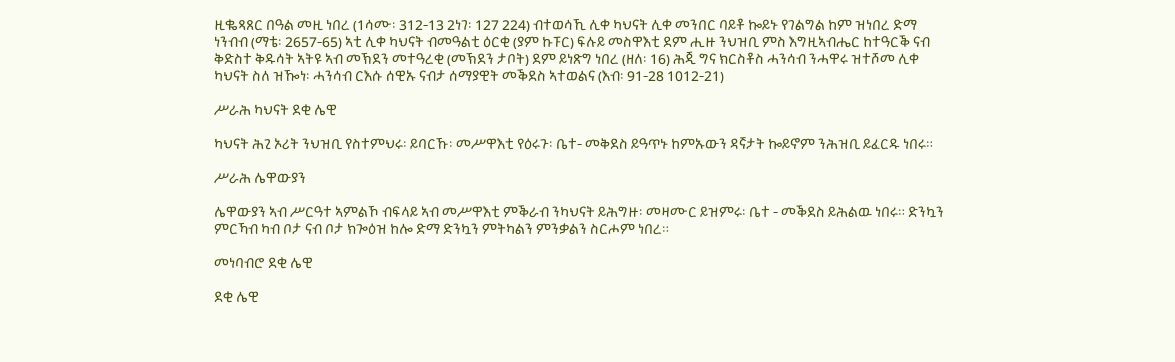ዚቈጻጸር በዓል መዚ ነበረ (1ሳሙ፡ 312-13 2ነገ፡ 127 224) ብተወሳኺ ሊቀ ካህናት ሊቀ መንበር ባይቶ ኰይኑ የገልግል ከም ዝነበረ ድማ ነንብብ (ማቴ፡ 2657-65) ኣቲ ሊቀ ካህናት ብመዓልቲ ዕርቂ (ያም ኩፑር) ፍሉይ መስዋእቲ ደም ሒዙ ንህዝቢ ምስ እግዚኣብሔር ከተዓርቕ ናብ ቅድስተ ቅዱሳት ኣትዩ ኣብ መኽደን መተዓረቂ (መኽደን ታቦት) ደም ይነጽግ ነበረ (ዘለ፡ 16) ሕጂ ግና ክርስቶስ ሓንሳብ ንሓዋሩ ዝተሾመ ሊቀ ካህናት ስለ ዝዀነ፡ ሓንሳብ ርእሱ ሰዊኡ ናብታ ሰማያዊት መቕደስ ኣተወልና (እብ፡ 91-28 1012-21)

ሥራሕ ካህናት ደቂ ሌዊ

ካህናት ሕጊ ኦሪት ንህዝቢ የስተምህሩ፡ ይባርኹ፡ መሥዋእቲ የዕሩጉ፡ ቤተ- መቅደስ ይዓጥኑ ከምኡውን ዳኛታት ኰይኖም ንሕዝቢ ይፈርዱ ነበሩ።

ሥራሕ ሌዋውያን

ሌዋውያን ኣብ ሥርዓተ ኣምልኾ ብፍላይ ኣብ መሥዋእቲ ምቕራብ ንካህናት ይሕግዙ፡ መዛሙር ይዝምሩ፡ ቤተ - መቕደስ ይሕልዉ ነበሩ። ድንኳን ምርኻብ ካብ ቦታ ናብ ቦታ ክጐዕዝ ከሎ ድማ ድንኳን ምትካልን ምንቃልን ስርሖም ነበረ።

መነባብሮ ደቂ ሌዊ

ደቂ ሌዊ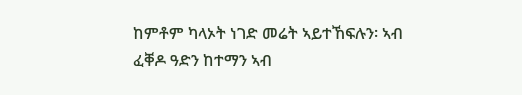ከምቶም ካላኦት ነገድ መሬት ኣይተኸፍሉን፡ ኣብ ፈቐዶ ዓድን ከተማን ኣብ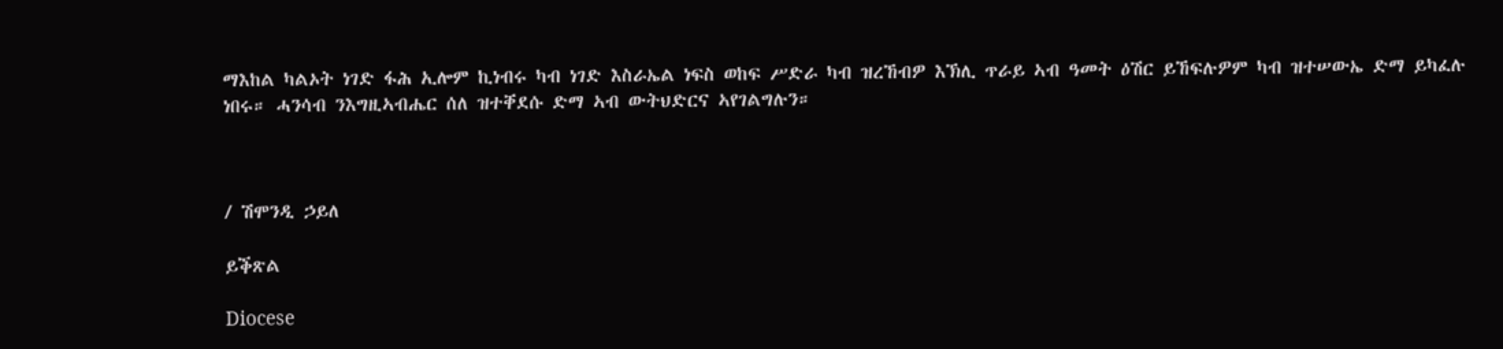ማእከል ካልኦት ነገድ ፋሕ ኢሎም ኪነብሩ ካብ ነገድ እስራኤል ነፍስ ወከፍ ሥድራ ካብ ዝረኸብዎ እኽሊ ጥራይ ኣብ ዓመት ዕሽር ይኸፍሉዎም ካብ ዝተሠውኤ ድማ ይካፈሉ ነበሩ። ሓንሳብ ንእግዚኣብሔር ሰለ ዝተቐደሱ ድማ ኣብ ውትህድርና ኣየገልግሉን።



/ ሽሞንዲ ኃይለ

ይቕጽል

Diocese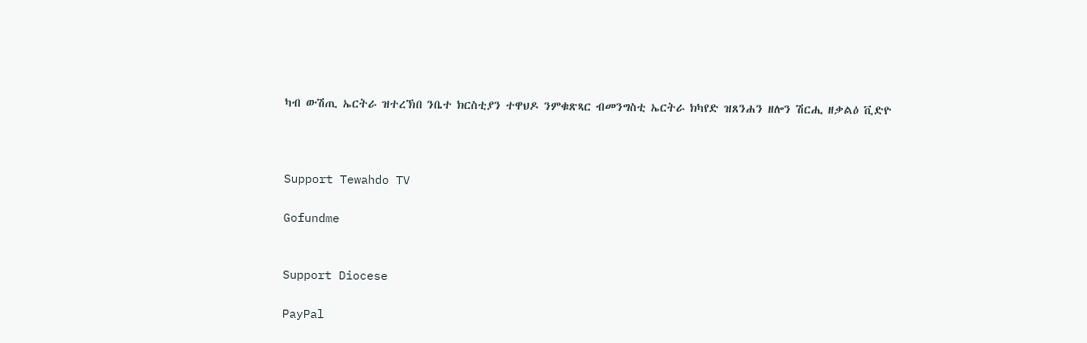ካብ ውሽጢ ኤርትራ ዝተረኽበ ንቤተ ክርስቲያን ተዋህዶ ንምቁጽጻር ብመንግስቲ ኤርትራ ክካየድ ዝጸንሐን ዘሎን ሽርሒ ዘቃልዕ ቪድዮ



Support Tewahdo TV

Gofundme


Support Diocese

PayPal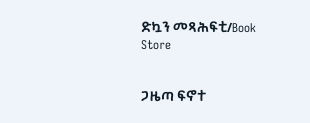ድኳን መጻሕፍቲ/Book Store


ጋዜጣ ፍኖተ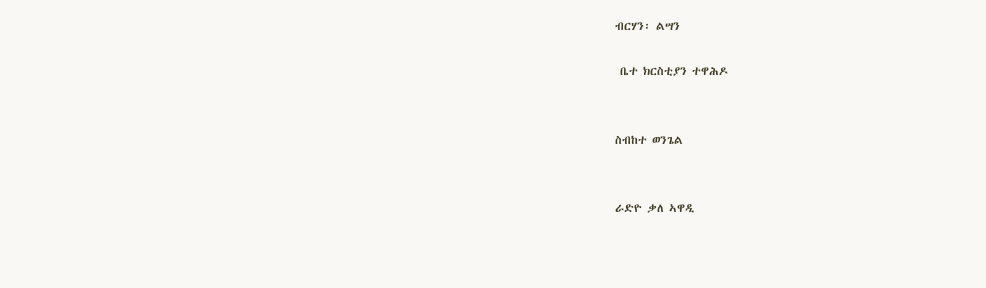ብርሃን፡ ልሣን

 ቤተ ክርስቲያን ተዋሕዶ


ስብከተ ወንጌል


ራድዮ ቃለ ኣዋዲ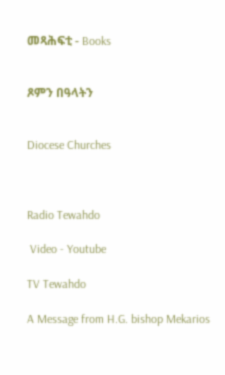መጻሕፍቲ - Books


ጾምን በዓላትን


Diocese Churches



Radio Tewahdo

 Video - Youtube

TV Tewahdo

A Message from H.G. bishop Mekarios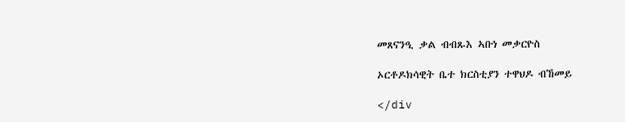መጸናንዒ ቃል ብብጹእ ኣቡነ መቃርዮስ

ኦርቶዶክሳዊት ቤተ ክርስቲያን ተዋህዶ ብኸመይ

</div